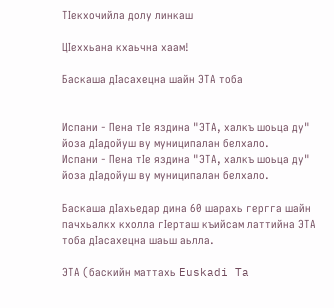ТIекхочийла долу линкаш

ЦIеххьана кхаьчна хаам!

Баскаша дIасахецна шайн ЭТА тоба


Испани - Пена тIе яздина "ЭТА, халкъ шоьца ду" йоза дIадойуш ву муниципалан белхало.
Испани - Пена тIе яздина "ЭТА, халкъ шоьца ду" йоза дIадойуш ву муниципалан белхало.

Баскаша дIахьедар дина 60 шарахь гергга шайн пачхьалкх кхолла гIерташ къийсам латтийна ЭТА тоба дIасахецна шаьш аьлла.

ЭТА (баскийн маттахь Euskadi Ta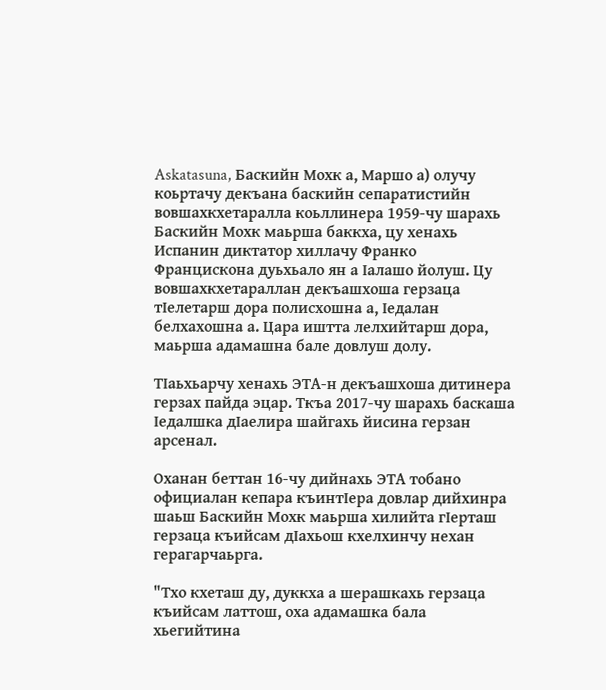Askatasuna, Баскийн Мохк а, Маршо а) олучу коьртачу декъана баскийн сепаратистийн вовшахкхетаралла коьллинера 1959-чу шарахь Баскийн Мохк маьрша баккха, цу хенахь Испанин диктатор хиллачу Франко Францискона дуьхьало ян а Iалашо йолуш. Цу вовшахкхетараллан декъашхоша герзаца тIелетарш дора полисхошна а, Iедалан белхахошна а. Цара иштта лелхийтарш дора, маьрша адамашна бале довлуш долу.

ТIаьхьарчу хенахь ЭТА-н декъашхоша дитинера герзах пайда эцар. Ткъа 2017-чу шарахь баскаша Iедалшка дIаелира шайгахь йисина герзан арсенал.

Оханан беттан 16-чу дийнахь ЭТА тобано официалан кепара къинтIера довлар дийхинра шаьш Баскийн Мохк маьрша хилийта гIерташ герзаца къийсам дIахьош кхелхинчу нехан герагарчаьрга.

"Тхо кхеташ ду, дуккха а шерашкахь герзаца къийсам латтош, оха адамашка бала хьегийтина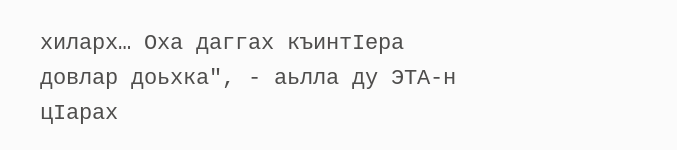хиларх… Оха даггах къинтIера довлар доьхка", - аьлла ду ЭТА-н цIарах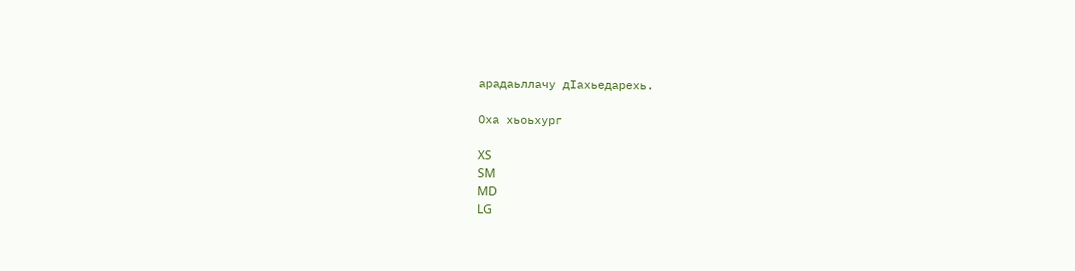арадаьллачу дIахьедарехь.

Оха хьоьхург

XS
SM
MD
LG